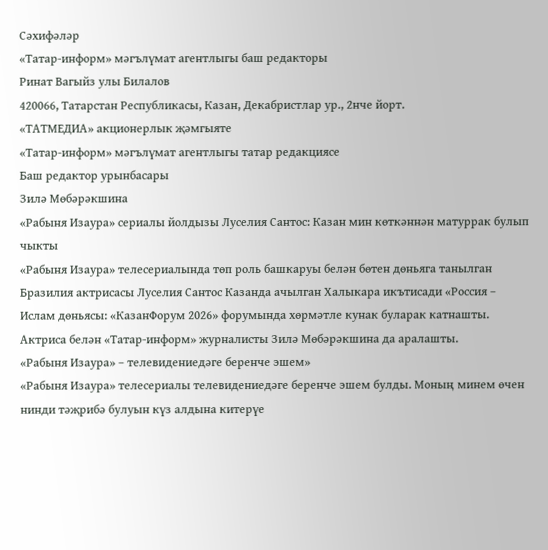Сәхифәләр
«Татар-информ» мәгълүмат агентлыгы баш редакторы
Ринат Вагыйз улы Билалов
420066, Татарстан Республикасы, Казан, Декабристлар ур., 2нче йорт.
«ТАТМЕДИА» акционерлык җәмгыяте
«Татар-информ» мәгълүмат агентлыгы татар редакциясе
Баш редактор урынбасары
Зилә Мөбәрәкшина
«Рабыня Изаура» сериалы йолдызы Луселия Сантос: Казан мин көткәннән матуррак булып чыкты
«Рабыня Изаура» телесериалында төп роль башкаруы белән бөтен дөньяга танылган Бразилия актрисасы Луселия Сантос Казанда ачылган Халыкара икътисади «Россия – Ислам дөньясы: «КазанФорум 2026» форумында хөрмәтле кунак буларак катнашты. Актриса белән «Татар-информ» журналисты Зилә Мөбәрәкшина да аралашты.
«Рабыня Изаура» – телевидениедәге беренче эшем»
«Рабыня Изаура» телесериалы телевидениедәге беренче эшем булды. Моның минем өчен нинди тәҗрибә булуын күз алдына китерүе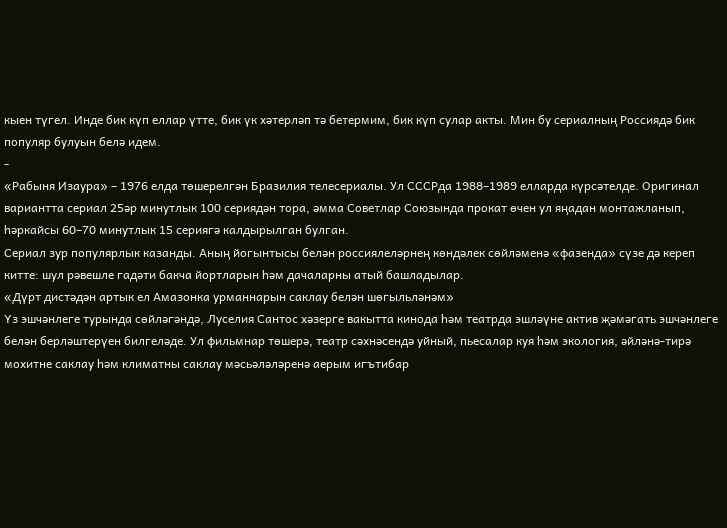кыен түгел. Инде бик күп еллар үтте, бик үк хәтерләп тә бетермим, бик күп сулар акты. Мин бу сериалның Россиядә бик популяр булуын белә идем.
-
«Рабыня Изаура» – 1976 елда төшерелгән Бразилия телесериалы. Ул СССРда 1988–1989 елларда күрсәтелде. Оригинал вариантта сериал 25әр минутлык 100 сериядән тора, әмма Советлар Союзында прокат өчен ул яңадан монтажланып, һәркайсы 60–70 минутлык 15 сериягә калдырылган булган.
Сериал зур популярлык казанды. Аның йогынтысы белән россиялеләрнең көндәлек сөйләменә «фазенда» сүзе дә кереп китте: шул рәвешле гадәти бакча йортларын һәм дачаларны атый башладылар.
«Дүрт дистәдән артык ел Амазонка урманнарын саклау белән шөгыльләнәм»
Үз эшчәнлеге турында сөйләгәндә, Луселия Сантос хәзерге вакытта кинода һәм театрда эшләүне актив җәмәгать эшчәнлеге белән берләштерүен билгеләде. Ул фильмнар төшерә, театр сәхнәсендә уйный, пьесалар куя һәм экология, әйләнә-тирә мохитне саклау һәм климатны саклау мәсьәләләренә аерым игътибар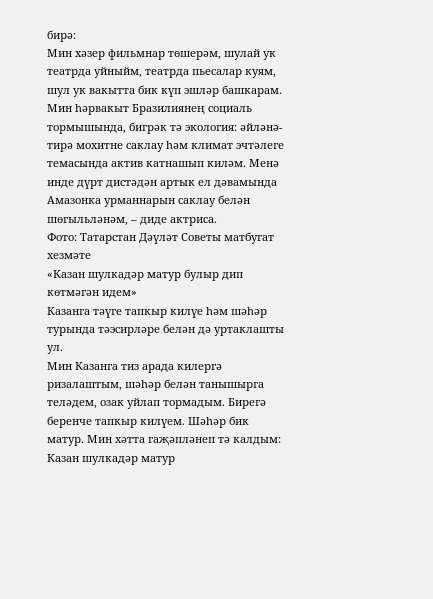бирә:
Мин хәзер фильмнар төшерәм, шулай ук театрда уйныйм, театрда пьесалар куям, шул ук вакытта бик күп эшләр башкарам. Мин һәрвакыт Бразилиянең социаль тормышында, бигрәк тә экология: әйләнә-тирә мохитне саклау һәм климат эчтәлеге темасында актив катнашып киләм. Менә инде дүрт дистәдән артык ел дәвамында Амазонка урманнарын саклау белән шөгыльләнәм, – диде актриса.
Фото: Татарстан Дәүләт Советы матбугат хезмәте
«Казан шулкадәр матур булыр дип көтмәгән идем»
Казанга тәүге тапкыр килүе һәм шәһәр турында тәэсирләре белән дә уртаклашты ул.
Мин Казанга тиз арада килергә ризалаштым, шәһәр белән танышырга теләдем, озак уйлап тормадым. Бирегә беренче тапкыр килүем. Шәһәр бик матур. Мин хәтта гаҗәпләнеп тә калдым: Казан шулкадәр матур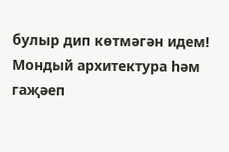булыр дип көтмәгән идем! Мондый архитектура һәм гаҗәеп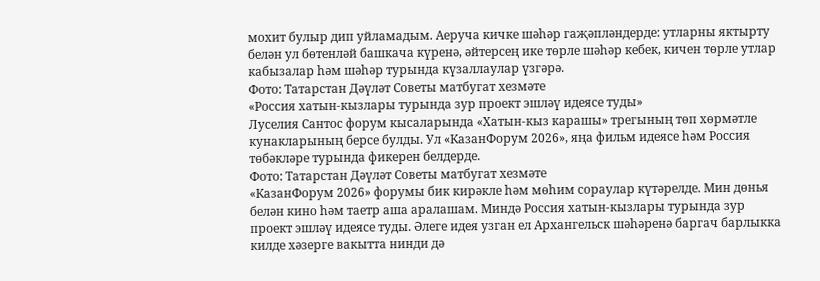мохит булыр дип уйламадым. Аеруча кичке шәһәр гаҗәпләндерде: утларны яктырту белән ул бөтенләй башкача күренә, әйтерсең ике төрле шәһәр кебек, кичен төрле утлар кабызалар һәм шәһәр турында күзаллаулар үзгәрә.
Фото: Татарстан Дәүләт Советы матбугат хезмәте
«Россия хатын-кызлары турында зур проект эшләү идеясе туды»
Луселия Сантос форум кысаларында «Хатын-кыз карашы» трегының төп хөрмәтле кунакларының берсе булды. Ул «КазанФорум 2026», яңа фильм идеясе һәм Россия төбәкләре турында фикерен белдерде.
Фото: Татарстан Дәүләт Советы матбугат хезмәте
«КазанФорум 2026» форумы бик кирәкле һәм мөһим сораулар күтәрелде. Мин дөнья белән кино һәм таетр аша аралашам. Миндә Россия хатын-кызлары турында зур проект эшләү идеясе туды. Әлеге идея узган ел Архангельск шәһәренә баргач барлыкка килде хәзерге вакытта нинди дә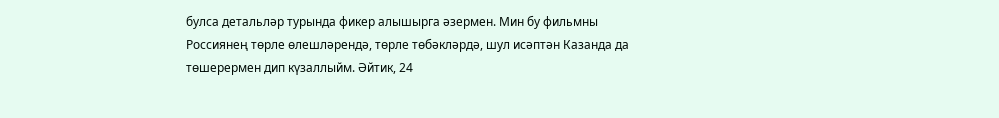булса детальләр турында фикер алышырга әзермен. Мин бу фильмны Россиянең төрле өлешләрендә, төрле төбәкләрдә, шул исәптән Казанда да төшерермен дип күзаллыйм. Әйтик, 24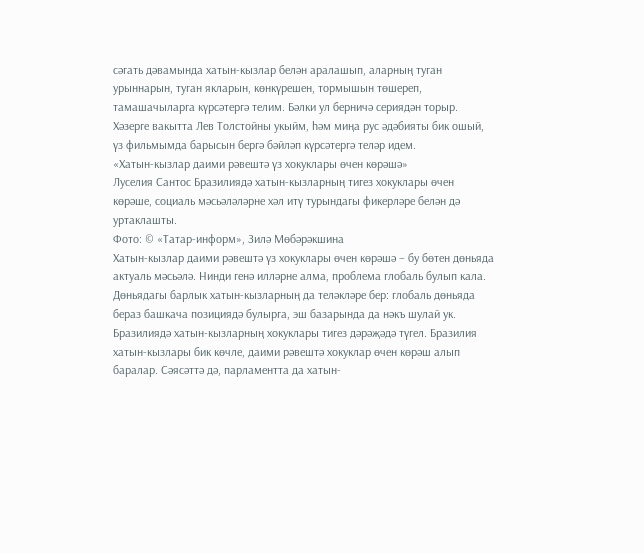сәгать дәвамында хатын-кызлар белән аралашып, аларның туган урыннарын, туган якларын, көнкүрешен, тормышын төшереп, тамашачыларга күрсәтергә телим. Бәлки ул берничә сериядән торыр. Хәзерге вакытта Лев Толстойны укыйм, һәм миңа рус әдәбияты бик ошый, үз фильмымда барысын бергә бәйләп күрсәтергә теләр идем.
«Хатын-кызлар даими рәвештә үз хокуклары өчен көрәшә»
Луселия Сантос Бразилиядә хатын-кызларның тигез хокуклары өчен көрәше, социаль мәсьәләләрне хәл итү турындагы фикерләре белән дә уртаклашты.
Фото: © «Татар-информ», Зилә Мөбәрәкшина
Хатын-кызлар даими рәвештә үз хокуклары өчен көрәшә – бу бөтен дөньяда актуаль мәсьәлә. Нинди генә илләрне алма, проблема глобаль булып кала. Дөньядагы барлык хатын-кызларның да теләкләре бер: глобаль дөньяда бераз башкача позициядә булырга, эш базарында да нәкъ шулай ук. Бразилиядә хатын-кызларның хокуклары тигез дәрәҗәдә түгел. Бразилия хатын-кызлары бик көчле, даими рәвештә хокуклар өчен көрәш алып баралар. Сәясәттә дә, парламентта да хатын-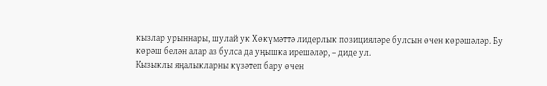кызлар урыннары, шулай ук Хөкүмәттә лидерлык позицияләре булсын өчен көрәшәләр. Бу көрәш белән алар аз булса да уңышка ирешәләр, – диде ул.
Кызыклы яңалыкларны күзәтеп бару өчен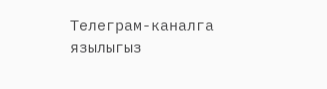Телеграм-каналга язылыгыз